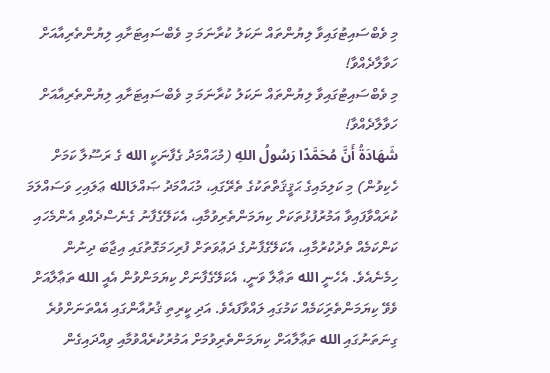މި ވެބްސައިޓުގައިވާ ލިޔުންތައް ނަކަލު ކުރާނަމަ މި ވެބްސައިޓަށާއި ލިޔުންތެރިއާއަށް ހަވާލާދެއްވާ!
މި ވެބްސައިޓުގައިވާ ލިޔުންތައް ނަކަލު ކުރާނަމަ މި ވެބްސައިޓަށާއި ލިޔުންތެރިއާއަށް ހަވާލާދެއްވާ!
شَهَادَةُ أَنَّ مُحَمَّدًا رَسُولُ اللهِ (މުޙައްމަދު ގެފާނަކީ الله ގެ ރަސޫލާ ކަމަށް ހެކިވުން) މި ކަލިމައިގެ ޙަޤީޤަތްތަކުގެ ތެރޭގައި، މުޙައްމަދު ޞައްލަالله ޢަލައިހި ވަސައްލަމަ ކުރައްވާފައިވާ އަމުރުފުޅުތަކަށް ކިޔަމަންތެރިވުމާއި، އެކަލޭގެފާނު ގެނެސްދެއްވި އެންމެހައި ކަންކަމެއް ތެދުކުރުމާއި، އެކަލޭގެފާނުގެ ދަޢުވަތަށް ފުރިހަމަގޮތުގައި އިޖާބަ ދިނުން ހިމެނެއެވެ. އެހެނީ الله ތަޢާލާ ވަނީ، އެކަލޭގެފާނަށް ކިޔަމަންވުން އެއީ الله ތަޢާލާއަށް ވެވޭ ކިޔަމަންތެރިަކަމެއް ކަމުގައި ލައްވާފައެވެ. އަދި ކީރިތި ޤުރުއާންގައި އެއްތަނަށްވުރެ ގިނަތަނުގައި الله ތަޢާލާއަށް ކިޔަމަންތެރިވުމަށް އަމުރުކުރެއްވުމާއި ވިއްދައިގެން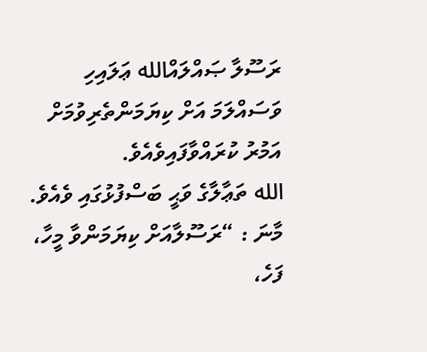ރަސޫލާ ޞައްލައްالله ޢަލައިހި ވަސައްލަމަ އަށް ކިޔަމަންތެރިވުމަށް އަމުރު ކުރައްވާފައިވެއެވެ.
الله ތަޢާލާގެ ވަޙީ ބަސްފުޅުގައި ވެއެވެ.
މާނަ : “ރަސޫލާއަށް ކިޔަމަންވާ މީހާ، ފަހެ،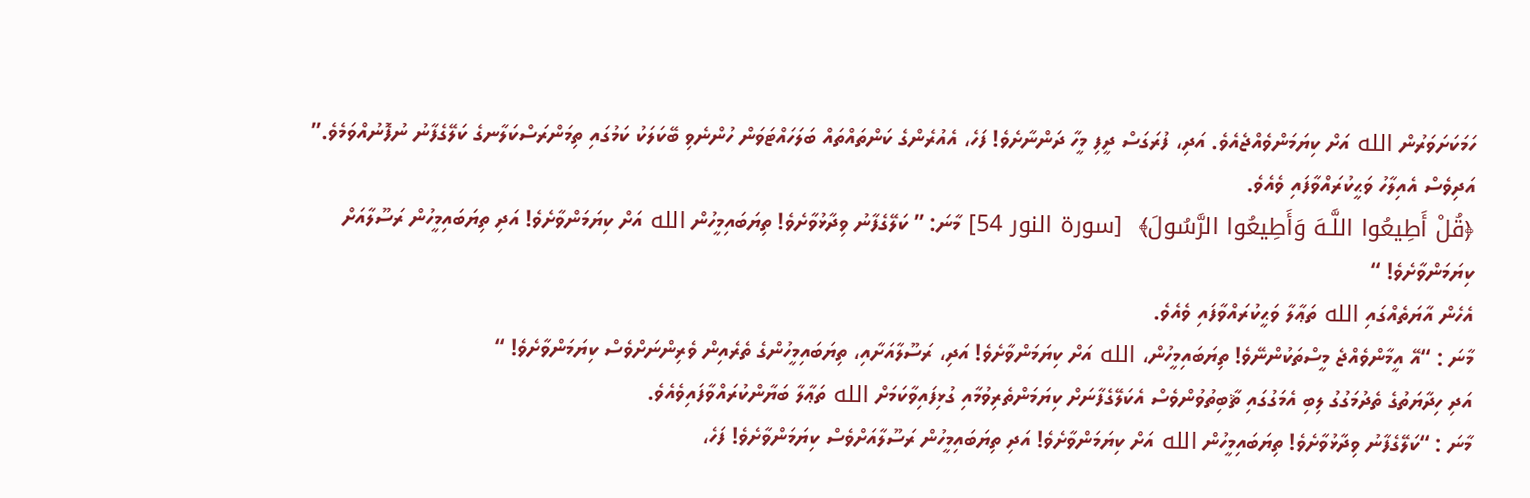ހަމަކަށަވަރުން الله އަށް ކިޔަމަންވެއްޖެއެވެ. އަދި، ފުރަގަސް ދީފި މީހާ ދަންނާށެވެ! ފަހެ، އެއުރެންގެ ކަންތައްތައް ބަލަހައްޓަވަން ހުންނެވި ބޭކަލަކު ކަމުގައި ތިމަންރަސްކަލާނގެ ކަލޭގެފާނު ނުފޮނުއްވަމެވެ.”
އަދިވެސް އެއިލާހު ވަޙީކުރައްވާފައި ވެއެވެ.
﴿قُلْ أَطِيعُوا اللَّـهَ وَأَطِيعُوا الرَّ‌سُولَ﴾  [سورة النور 54] މާނަ: ” ކަލޭގެފާނު ވިދާޅުވާށެވެ! ތިޔަބައިމީހުން الله އަށް ކިޔަމަންވާށެވެ! އަދި ތިޔަބައިމީހުން ރަސޫލާއަށް ކިޔަމަންވާށެވެ! “
އެހެން އާޔަތެއްގައި الله ތަޢާލާ ވަޙީކުރައްވާފައި ވެއެވެ.
މާނަ : “އޭ އީމާންވެއްޖެ މީސްތަކުންނޭވެ! ތިޔަބައިމީހުން، الله އަށް ކިޔަމަންވާށެވެ! އަދި، ރަސޫލާއަށާއި، ތިޔަބައިމީހުންގެ ތެރެއިން ވެރިންނަށްވެސް ކިޔަމަންވާށެވެ! “
އަދި ހިދާޔަތުގެ ތެދުމަގުގު ލިބި އެމަގުގައި ޘާބިތުވުންވެސް އެކަލޭގެފާނަށް ކިޔަމަންތެރިވުމާއި ގުޅިފައިވާކަމަށް الله ތަޢާލާ ބަޔާންކުރައްވާފައިވެއެވެ.
މާނަ : “ކަލޭގެފާނު ވިދާޅުވާށެވެ! ތިޔަބައިމީހުން الله އަށް ކިޔަމަންވާށެވެ! އަދި ތިޔަބައިމީހުން ރަސޫލާއަށްވެސް ކިޔަމަންވާށެވެ! ފަހެ،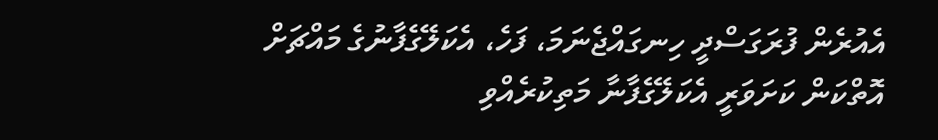އެއުރެން ފުރަގަސްދީ ހިނގައްޖެނަމަ، ފަހެ، އެކަލޭގެފާނުގެ މައްޗަށް އޮތްކަން ކަށަވަރީ އެކަލޭގެފާނާ މަތިކުރެއްވި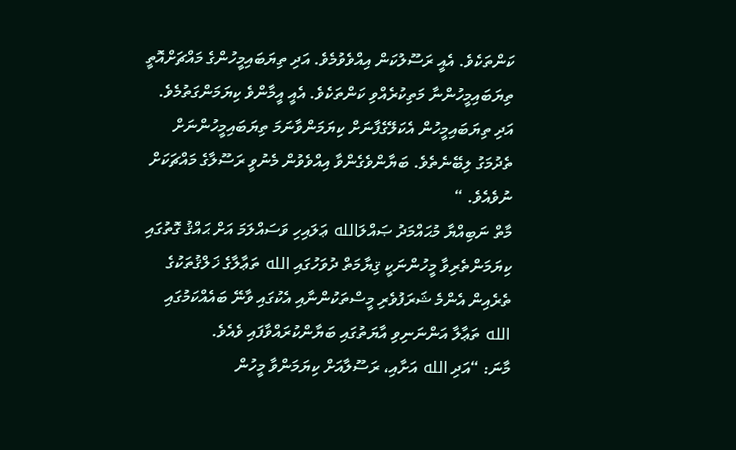ކަންތަކެވެ. އެއީ ރަސޫލުކަން އިއްވެވުމެވެ. އަދި ތިޔަބައިމީހުންގެ މައްޗަށްއޮތީ ތިޔަބައިމީހުންނާ މަތިކުރެއްވި ކަންތަކެވެ. އެއީ އީމާންވެ ކިޔަމަންގަތުމެވެ. އަދި ތިޔަބައިމީހުން އެކަލޭގެފާނަށް ކިޔަމަންވާނަމަ ތިޔަބައިމީހުންނަށް ތެދުމަގު ލިބޭނެތެވެ. ބަޔާންވެގެންވާ އިއްވެވުން މެނުވީ ރަސޫލާގެ މައްޗަކަށް ނުވެއެވެ. “
މާތް ނަބިއްޔާ މުޙައްމަދު ޞައްލަالله ޢަލައިހި ވަސައްލަމަ އަށް ޙައްޤު ގޮތުގައި ކިޔަމަންތެރިވާ މީހުންނަކީ ޤިޔާމަތް ދުވަހުގައި الله ތަޢާލާގެ ޚަލްޤުތަކުގެ ތެރެއިން އެންމެ ޝަރަފުވެރި މީސްތަކުންނާއި އެކުގައި ވާނޭ ބައެއްކަމުގައި الله ތަޢާލާ އަންނަނިވި އާޔަތުގައި ބަޔާންކުރައްވާފައި ވެއެވެ.
މާނަ: “އަދި الله އަށާއި، ރަސޫލާއަށް ކިޔަމަންވާ މީހުން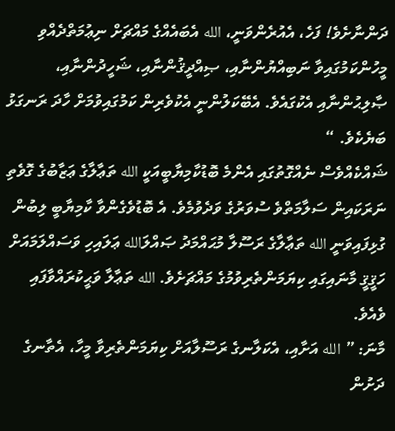ދަންނާށެވެ! ފަހެ، އެއުރެންވަނީ، الله އެބައެއްގެ މައްޗަށް ނިޢުމަތްދެއްވި މީހުންކަމުގައިވާ ނަބިއްޔުންނާއި، ޞިއްދީޤުންނާއި، ޝަހީދުންނާއި، ޞާލިޙުންނާއި އެކުގައެވެ. އެބޭކަލުންނީ އެކުވެރިން ކަމުގައިވުމަށް ހާދަ ރަނގަޅު ބަޔެކެވެ. “
ޝައްކެއްވެސް ނެއްގޮތުގައި އެންމެ ބޮޑުކާމިޔާބީއަކީ الله ތަޢާލާގެ ޢަޒާބުގެ ގޮވެތި ނަރަކައިން ސަލާމަތްވެ ސުވަރުގެ ވަދެވުމެވެ. އެ ބޮޑުވެގެންވާ ކާމިޔާބީ ލިބުން ގުޅިފައިވަނީ الله ތަޢާލާގެ ރަސޫލާ މުޙައްމަދު ޞައްލަالله ޢަލައިހި ވަސައްލަމައަށް ހަޤީޤީ މާނައިގައި ކިޔަމަންތެރިވުމުގެ މައްޗަށެވެ. الله ތަޢާލާ ވަޙީކުރައްވާފައި ވެއެވެ.
މާނަ: ” الله އަށާއި، އެކަލާނގެ ރަސޫލާއަށް ކިޔަމަންތެރިވާ މީހާ، އެތާނގެ ދަށުން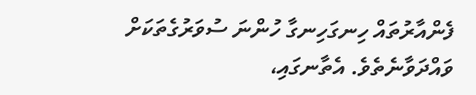ފެންއާރުތައް ހިނގަހިނގާ ހުންނަ ސުވަރުގެތަކަށް ވައްދަވާނެތެވެ. އެތާނގައި،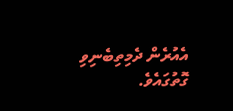އެއުރެން ދެމިތިބެނިވި ގޮތުގައެވެ.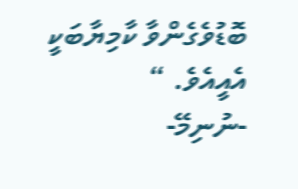ބޮޑުވެގެންވާ ކާމިޔާބަކީ އެއީއެވެ. “
-ނުނިމޭ-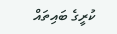ކުރީގެ ބައިތައް